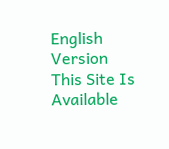English Version
This Site Is Available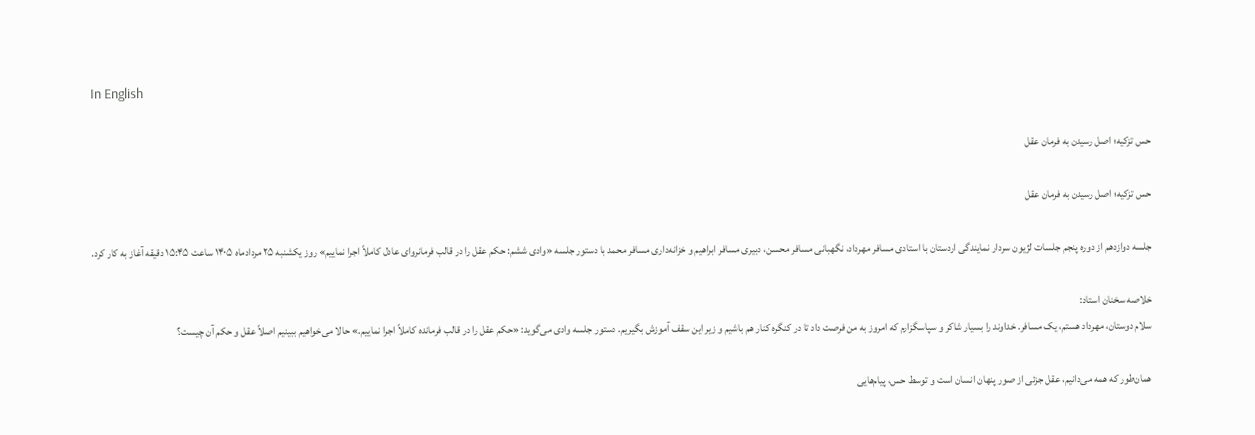In English

حس تزکیه؛ اصل رسیدن به فرمان عقل

حس تزکیه؛ اصل رسیدن به فرمان عقل

جلسه دوازدهم از دوره پنجم جلسات لژیون سردار نمایندگی اردستان با استادی مسافر مهرداد، نگهبانی مسافر محسن، دبیری مسافر ابراهیم و خزانه‌داری مسافر محمد با دستور جلسه «وادی ششم: حکم عقل را در قالب فرمانروای عادل کاملاً اجرا نماییم» روز یکشنبه ۲۵ مردادماه ۱۴٠۵ ساعت ۱۵:۴۵ دقیقه آغاز به کار کرد.

خلاصه سخنان استاد:
سلام دوستان، مهرداد هستم، یک مسافر. خداوند را بسیار شاکر و سپاسگزارم که امروز به من فرصت داد تا در کنگره کنار هم باشیم و زیر این سقف آموزش بگیریم. دستور جلسه وادی می‌گوید: «حکم عقل را در قالب فرمانده کاملاً اجرا نماییم.» حالا می‌خواهیم ببینیم اصلاً عقل و حکم آن چیست؟

همان‌طور که همه می‌دانیم، عقل جزئی از صور پنهان انسان است و توسط حس، پیام‌هایی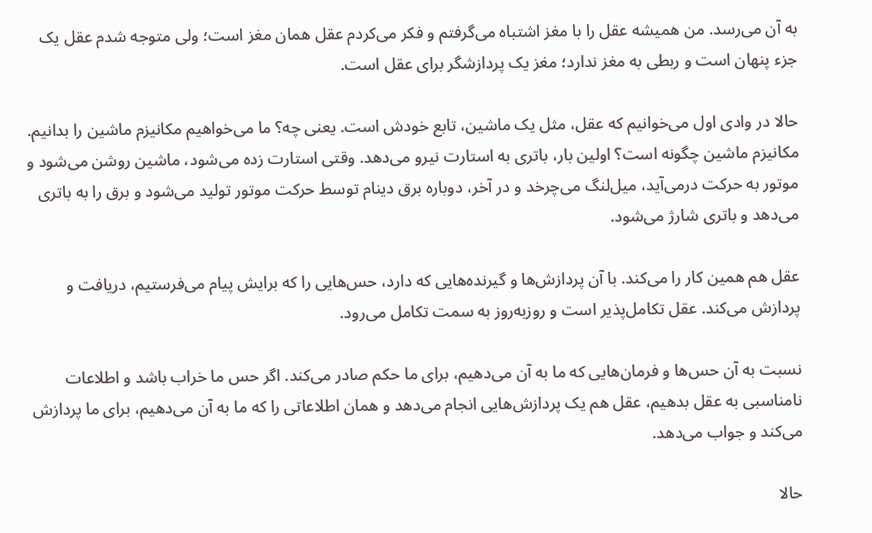به آن می‌رسد. من همیشه عقل را با مغز اشتباه می‌گرفتم و فکر می‌کردم عقل همان مغز است؛ ولی متوجه شدم عقل یک جزء پنهان است و ربطی به مغز ندارد؛ مغز یک پردازشگر برای عقل است.

حالا در وادی اول می‌خوانیم که عقل، مثل یک ماشین، تابع خودش است. یعنی چه؟ ما می‌خواهیم مکانیزم ماشین را بدانیم. مکانیزم ماشین چگونه است؟ اولین بار، باتری به استارت نیرو می‌دهد. وقتی استارت زده می‌شود، ماشین روشن می‌شود و موتور به حرکت درمی‌آید، میل‌لنگ می‌چرخد و در آخر، دوباره برق دینام توسط حرکت موتور تولید می‌شود و برق را به باتری می‌دهد و باتری شارژ می‌شود.

عقل هم همین کار را می‌کند. با آن پردازش‌ها و گیرنده‌هایی که دارد، حس‌هایی را که برایش پیام می‌فرستیم، دریافت و پردازش می‌کند. عقل تکامل‌پذیر است و روزبه‌روز به سمت تکامل می‌رود.

نسبت به آن حس‌ها و فرمان‌هایی که ما به آن می‌دهیم، برای ما حکم صادر می‌کند. اگر حس ما خراب باشد و اطلاعات نامناسبی به عقل بدهیم، عقل هم یک پردازش‌هایی انجام می‌دهد و همان اطلاعاتی را که ما به آن می‌دهیم، برای ما پردازش می‌کند و جواب می‌دهد.

حالا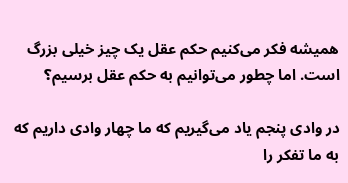همیشه فکر می‌کنیم حکم عقل یک چیز خیلی بزرگ است. اما چطور می‌توانیم به حکم عقل برسیم؟

در وادی پنجم یاد می‌گیریم که ما چهار وادی داریم که به ما تفکر را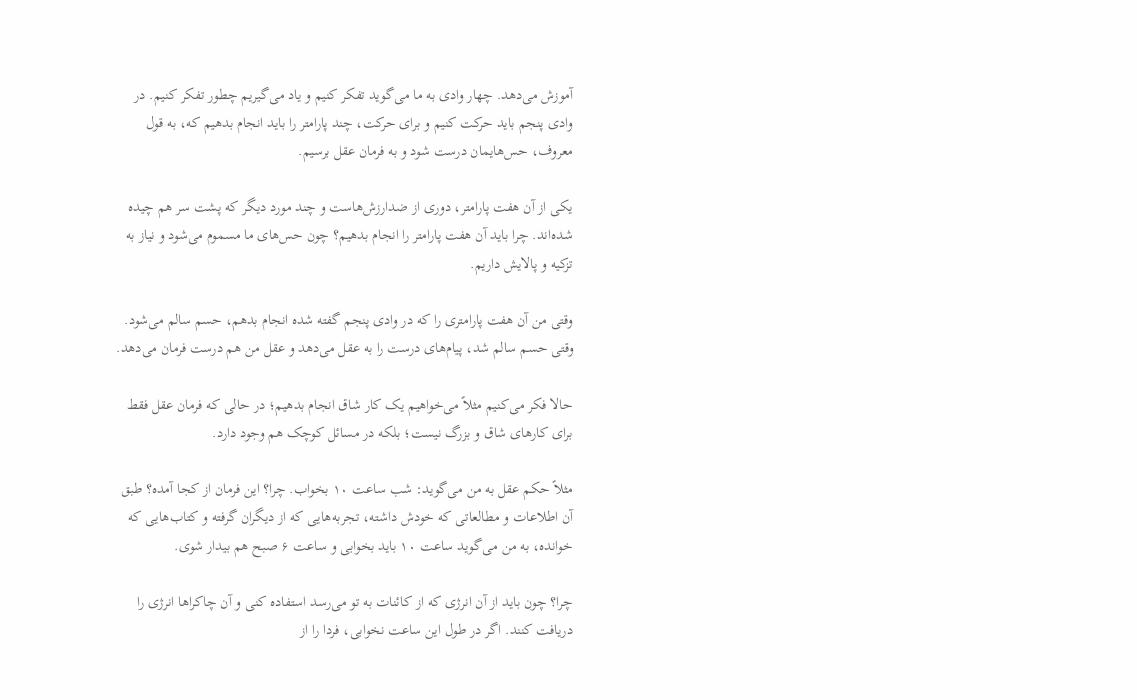آموزش می‌دهد. چهار وادی به ما می‌گوید تفکر کنیم و یاد می‌گیریم چطور تفکر کنیم. در وادی پنجم باید حرکت کنیم و برای حرکت، چند پارامتر را باید انجام بدهیم که، به قول معروف، حس‌هایمان درست شود و به فرمان عقل برسیم.

یکی از آن هفت پارامتر، دوری از ضدارزش‌هاست و چند مورد دیگر که پشت سر هم چیده شده‌اند. چرا باید آن هفت پارامتر را انجام بدهیم؟ چون حس‌های ما مسموم می‌شود و نیاز به تزکیه و پالایش داریم.

وقتی من آن هفت پارامتری را که در وادی پنجم گفته شده انجام بدهم، حسم سالم می‌شود. وقتی حسم سالم شد، پیام‌های درست را به عقل می‌دهد و عقل من هم درست فرمان می‌دهد.

حالا فکر می‌کنیم مثلاً می‌خواهیم یک کار شاق انجام بدهیم؛ در حالی که فرمان عقل فقط برای کارهای شاق و بزرگ نیست؛ بلکه در مسائل کوچک هم وجود دارد.

مثلاً حکم عقل به من می‌گوید: شب ساعت ۱۰ بخواب. چرا؟ این فرمان از کجا آمده؟ طبق آن اطلاعات و مطالعاتی که خودش داشته، تجربه‌هایی که از دیگران گرفته و کتاب‌هایی که خوانده، به من می‌گوید ساعت ۱۰ باید بخوابی و ساعت ۶ صبح هم بیدار شوی.

چرا؟ چون باید از آن انرژی که از کائنات به تو می‌رسد استفاده کنی و آن چاکراها انرژی را دریافت کنند. اگر در طول این ساعت نخوابی، فردا را از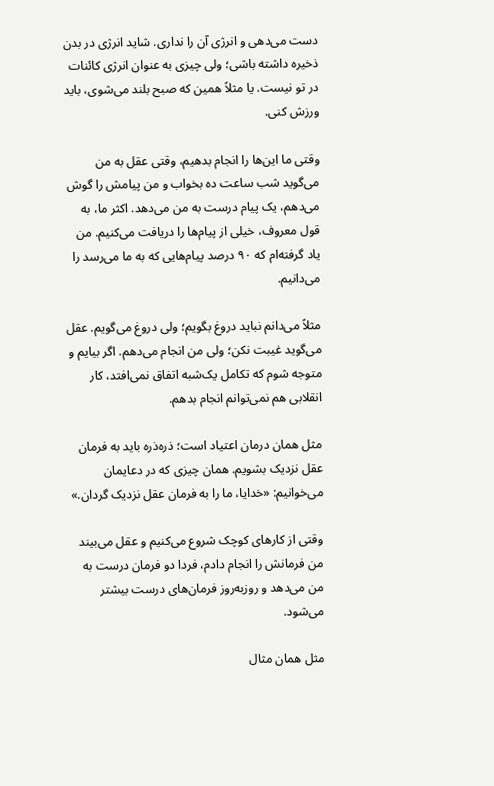دست می‌دهی و انرژی آن را نداری. شاید انرژی در بدن ذخیره داشته باشی؛ ولی چیزی به عنوان انرژی کائنات در تو نیست. یا مثلاً همین که صبح بلند می‌شوی، باید ورزش کنی.

وقتی ما این‌ها را انجام بدهیم، وقتی عقل به من می‌گوید شب ساعت ده بخواب و من پیامش را گوش می‌دهم، یک پیام درست به من می‌دهد. اکثر ما، به قول معروف، خیلی از پیام‌ها را دریافت می‌کنیم. من یاد گرفته‌ام که ۹۰ درصد پیام‌هایی که به ما می‌رسد را می‌دانیم.

مثلاً می‌دانم نباید دروغ بگویم؛ ولی دروغ می‌گویم. عقل می‌گوید غیبت نکن؛ ولی من انجام می‌دهم. اگر بیایم و متوجه شوم که تکامل یک‌شبه اتفاق نمی‌افتد، کار انقلابی هم نمی‌توانم انجام بدهم.

مثل همان درمان اعتیاد است؛ ذره‌ذره باید به فرمان عقل نزدیک بشویم. همان چیزی که در دعایمان می‌خوانیم: «خدایا، ما را به فرمان عقل نزدیک گردان.»

وقتی از کارهای کوچک شروع می‌کنیم و عقل می‌بیند من فرمانش را انجام دادم، فردا دو فرمان درست به من می‌دهد و روزبه‌روز فرمان‌های درست بیشتر می‌شود.

مثل همان مثال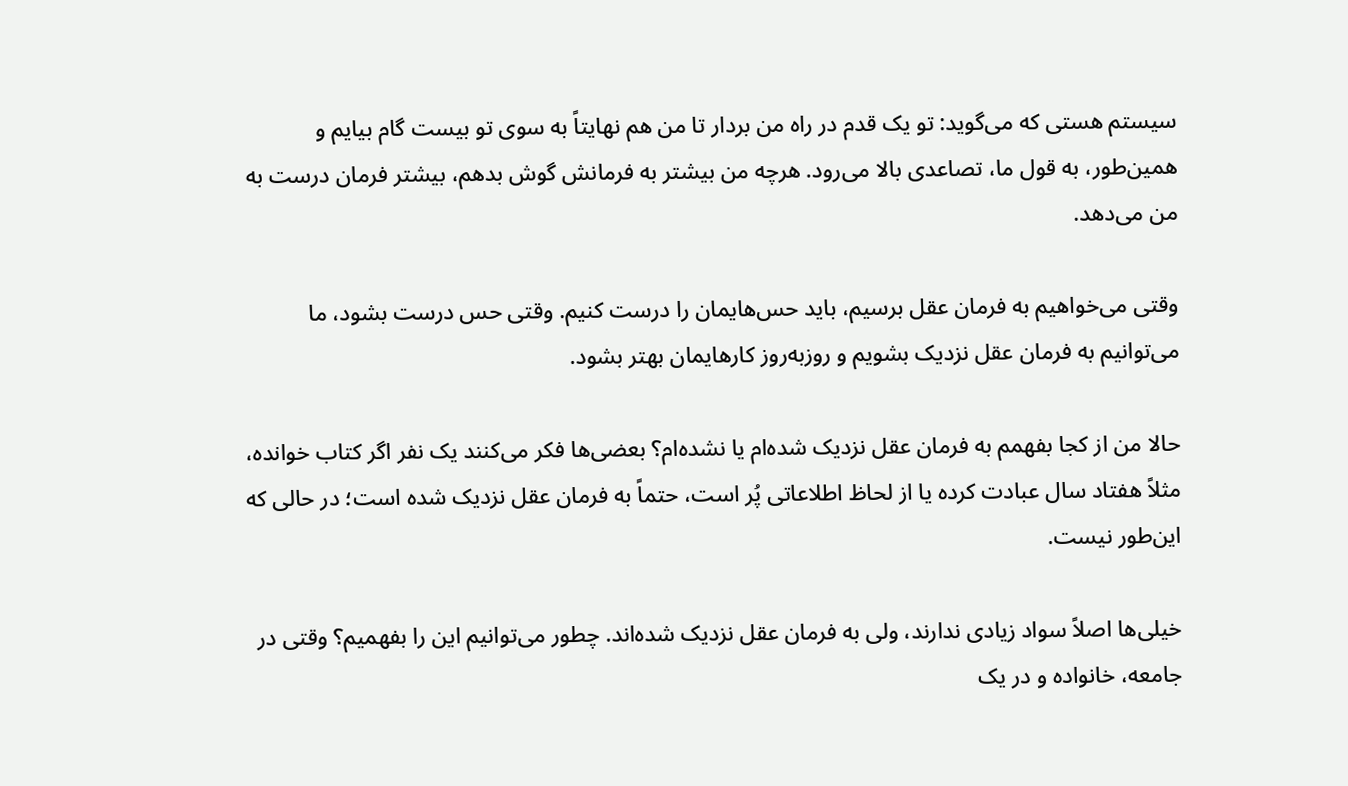سیستم هستی که می‌گوید: تو یک قدم در راه من بردار تا من هم نهایتاً به سوی تو بیست گام بیایم و همین‌طور، به قول ما، تصاعدی بالا می‌رود. هرچه من بیشتر به فرمانش گوش بدهم، بیشتر فرمان درست به من می‌دهد.

وقتی می‌خواهیم به فرمان عقل برسیم، باید حس‌هایمان را درست کنیم. وقتی حس درست بشود، ما می‌توانیم به فرمان عقل نزدیک بشویم و روزبه‌روز کارهایمان بهتر بشود.

حالا من از کجا بفهمم به فرمان عقل نزدیک شده‌ام یا نشده‌ام؟ بعضی‌ها فکر می‌کنند یک نفر اگر کتاب خوانده، مثلاً هفتاد سال عبادت کرده یا از لحاظ اطلاعاتی پُر است، حتماً به فرمان عقل نزدیک شده است؛ در حالی که این‌طور نیست.

خیلی‌ها اصلاً سواد زیادی ندارند، ولی به فرمان عقل نزدیک شده‌اند. چطور می‌توانیم این را بفهمیم؟ وقتی در جامعه، خانواده و در یک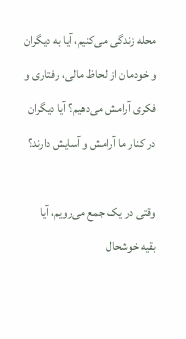محله زندگی می‌کنیم، آیا به دیگران و خودمان از لحاظ مالی، رفتاری و فکری آرامش می‌دهیم؟ آیا دیگران در کنار ما آرامش و آسایش دارند؟

وقتی در یک جمع می‌رویم، آیا بقیه خوشحال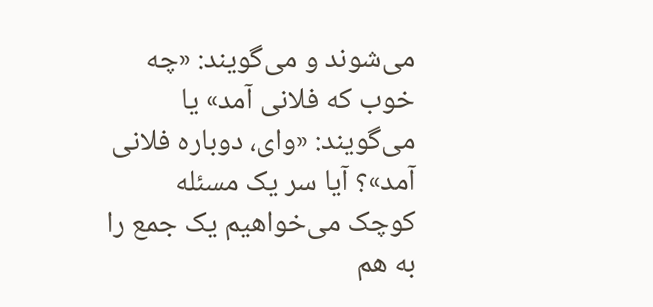می‌شوند و می‌گویند: «چه خوب که فلانی آمد» یا می‌گویند: «وای، دوباره فلانی آمد»؟ آیا سر یک مسئله کوچک می‌خواهیم یک جمع را به هم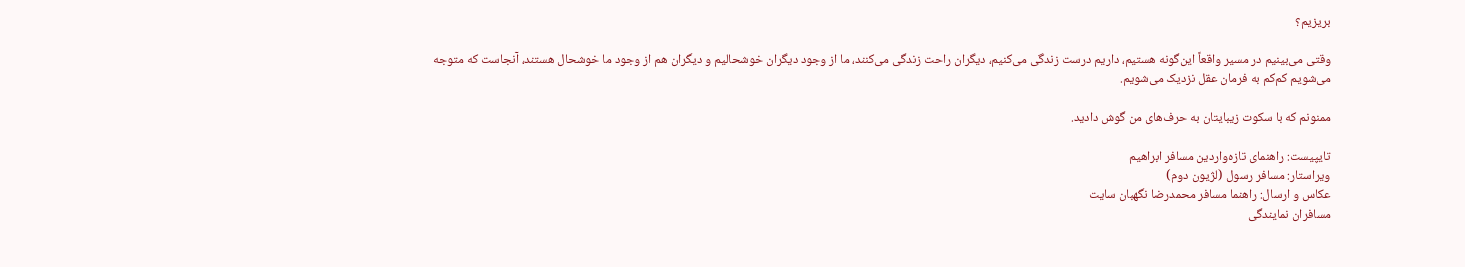بریزیم؟

وقتی می‌بینیم در مسیر واقعاً این‌گونه هستیم، داریم درست زندگی می‌کنیم، دیگران راحت زندگی می‌کنند، ما از وجود دیگران خوشحالیم و دیگران هم از وجود ما خوشحال هستند، آنجاست که متوجه می‌شویم کم‌کم به فرمان عقل نزدیک می‌شویم.

ممنونم که با سکوت زیبایتان به حرف‌های من گوش دادید.

تایپیست: راهنمای تازه‌واردین مسافر ابراهیم
ویراستار: مسافر رسول (لژیون دوم)
عکاس و ارسال: راهنما مسافر محمدرضا نگهبان سایت
مسافران نمایندگی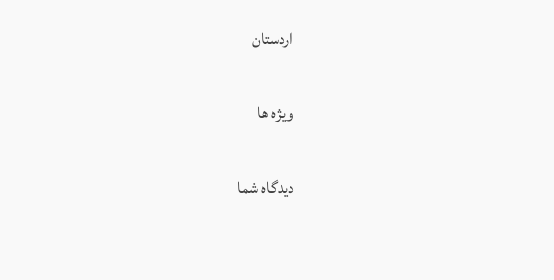اردستان

ویژه ها

دیدگاه شما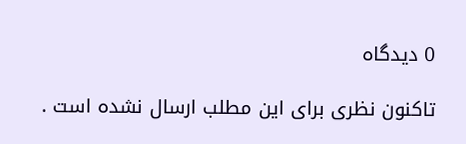0 دیدگاه

تاکنون نظری برای این مطلب ارسال نشده است .